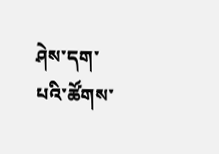ཤེས་དག་པའི་ཚོགས་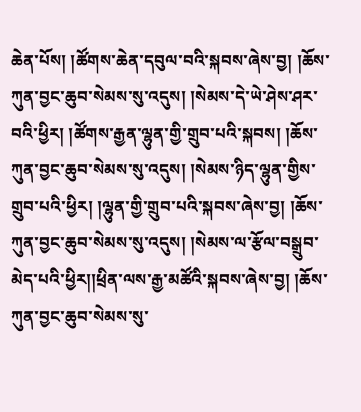ཆེན་པོས། །ཚོགས་ཆེན་དབུལ་བའི་སྐབས་ཞེས་བྱ། །ཆོས་ཀུན་བྱང་ཆུབ་སེམས་སུ་འདུས། །སེམས་དེ་ཡེ་ཤེས་ཤར་བའི་ཕྱིར། །ཚོགས་རྒྱན་ལྷུན་གྱི་གྲུབ་པའི་སྐབས། །ཆོས་ཀུན་བྱང་ཆུབ་སེམས་སུ་འདུས། །སེམས་ཉིད་ལྷུན་གྱིས་གྲུབ་པའི་ཕྱིར། །ལྷུན་གྱི་གྲུབ་པའི་སྐབས་ཞེས་བྱ། །ཆོས་ཀུན་བྱང་ཆུབ་སེམས་སུ་འདུས། །སེམས་ལ་རྩོལ་བསྒྲུབ་མེད་པའི་ཕྱིར།།ཕྲིན་ལས་རྒྱ་མཚོའི་སྐབས་ཞེས་བྱ། །ཆོས་ཀུན་བྱང་ཆུབ་སེམས་སུ་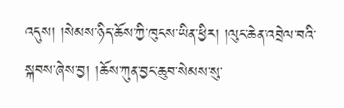འདུས། །སེམས་ཉིད་ཆོས་ཀྱི་ཁུངས་ཡིན་ཕྱིར། །ལུང་ཆེན་འབྲེལ་བའི་སྐབས་ཞེས་བྱ། །ཆོས་ཀུན་བྱང་ཆུབ་སེམས་སུ་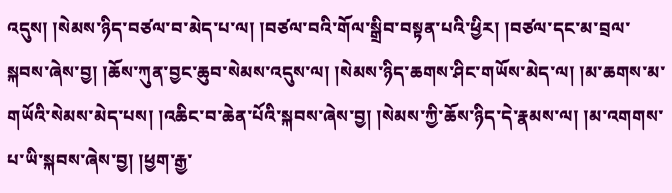འདུས། །སེམས་ཉིད་བཙལ་བ་མེད་པ་ལ། །བཙལ་བའི་གོལ་སྒྲིབ་བསྟན་པའི་ཕྱིར། །བཙལ་དང་མ་བྲལ་སྐབས་ཞེས་བྱ། །ཆོས་ཀུན་བྱང་ཆུབ་སེམས་འདུས་ལ། །སེམས་ཉིད་ཆགས་ཤིང་གཡོས་མེད་ལ། །མ་ཆགས་མ་གཡོའི་སེམས་མེད་པས། །འཆིང་བ་ཆེན་པོའི་སྐབས་ཞེས་བྱ། །སེམས་ཀྱི་ཆོས་ཉིད་དེ་རྣམས་ལ། །མ་འགགས་པ་ཡི་སྐབས་ཞེས་བྱ། །ཕྱག་རྒྱ་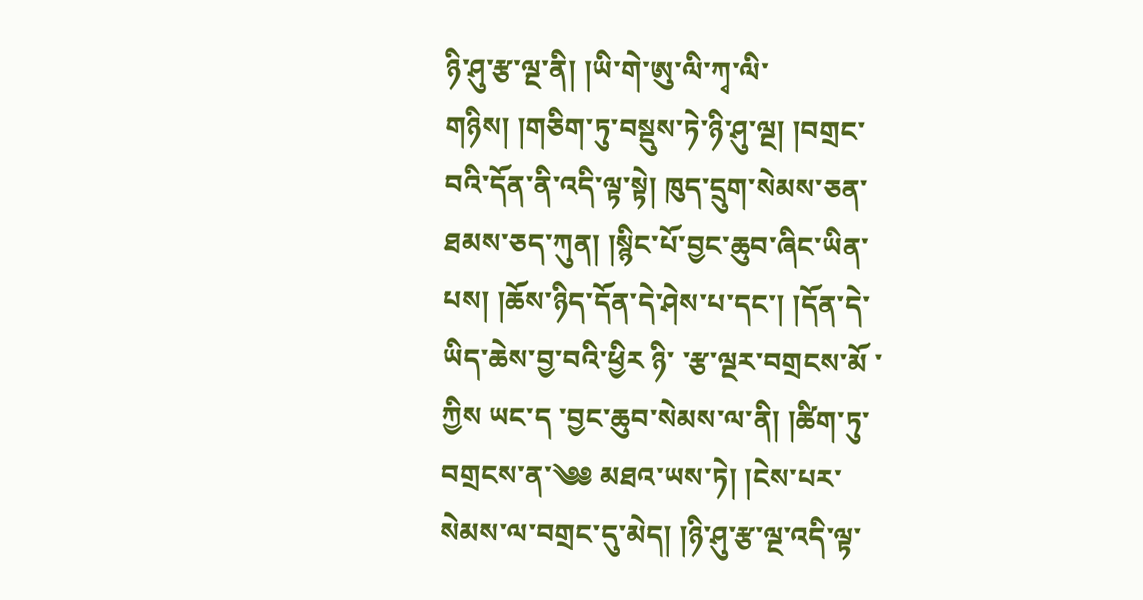ཉི་ཤུ་རྩ་ལྔ་ནི། །ཡི་གེ་ཨུ་ལི་ཀྭ་ལི་གཉིས། །གཅིག་ཏུ་བསྡུས་ཏེ་ཉི་ཤུ་ལྔ། །བགྲང་བའི་དོན་ནི་འདི་ལྟ་སྟེ། ཁུད་དྲུག་སེམས་ཅན་ཐམས་ཅད་ཀུན། །སྙིང་པོ་བྱང་ཆུབ་ཞིང་ཡིན་པས། །ཆོས་ཉིད་དོན་དེ་ཤེས་པ་དང་། །དོན་དེ་ཡིད་ཆེས་བྱ་བའི་ཕྱིར ཉི་ ་རྩ་ལྔར་བགྲངས་མོ ་ཀྱིས ཡང་ད ་བྱང་ཆུབ་སེམས་ལ་ནི། །ཚིག་ཏུ་བགྲངས་ན་༄༅ མཐའ་ཡས་ཏེ། །ངེས་པར་སེམས་ལ་བགྲང་དུ་མེད། །ཉི་ཤུ་རྩ་ལྔ་འདི་ལྟ་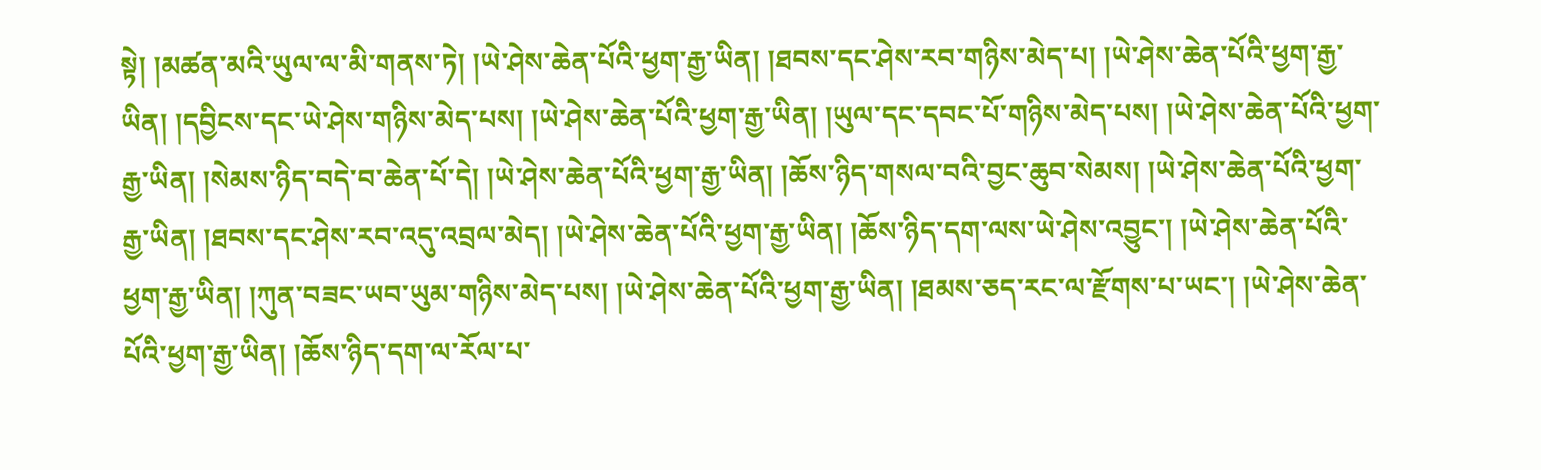སྟེ། །མཚན་མའི་ཡུལ་ལ་མི་གནས་ཏེ། །ཡེ་ཤེས་ཆེན་པོའི་ཕྱག་རྒྱ་ཡིན། །ཐབས་དང་ཤེས་རབ་གཉིས་མེད་པ། །ཡེ་ཤེས་ཆེན་པོའི་ཕྱག་རྒྱ་ཡིན། །དབྱིངས་དང་ཡེ་ཤེས་གཉིས་མེད་པས། །ཡེ་ཤེས་ཆེན་པོའི་ཕྱག་རྒྱ་ཡིན། །ཡུལ་དང་དབང་པོ་གཉིས་མེད་པས། །ཡེ་ཤེས་ཆེན་པོའི་ཕྱག་རྒྱ་ཡིན། །སེམས་ཉིད་བདེ་བ་ཆེན་པོ་དེ། །ཡེ་ཤེས་ཆེན་པོའི་ཕྱག་རྒྱ་ཡིན། །ཆོས་ཉིད་གསལ་བའི་བྱང་ཆུབ་སེམས། །ཡེ་ཤེས་ཆེན་པོའི་ཕྱག་རྒྱ་ཡིན། །ཐབས་དང་ཤེས་རབ་འདུ་འབྲལ་མེད། །ཡེ་ཤེས་ཆེན་པོའི་ཕྱག་རྒྱ་ཡིན། །ཆོས་ཉིད་དག་ལས་ཡེ་ཤེས་འབྱུང་། །ཡེ་ཤེས་ཆེན་པོའི་ཕྱག་རྒྱ་ཡིན། །ཀུན་བཟང་ཡབ་ཡུམ་གཉིས་མེད་པས། །ཡེ་ཤེས་ཆེན་པོའི་ཕྱག་རྒྱ་ཡིན། །ཐམས་ཅད་རང་ལ་རྫོགས་པ་ཡང་། །ཡེ་ཤེས་ཆེན་པོའི་ཕྱག་རྒྱ་ཡིན། །ཆོས་ཉིད་དག་ལ་རོལ་པ་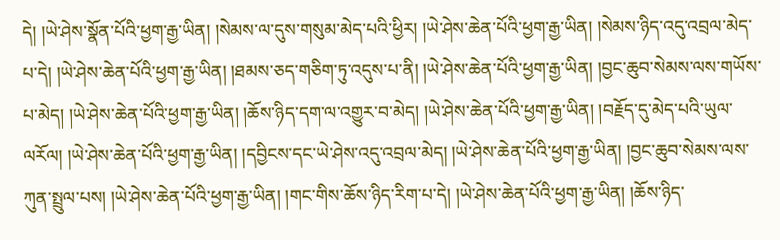དེ། །ཡེ་ཤེས་སྣོན་པོའི་ཕྱག་རྒྱ་ཡིན། །སེམས་ལ་དུས་གསུམ་མེད་པའི་ཕྱིར། །ཡེ་ཤེས་ཆེན་པོའི་ཕྱག་རྒྱ་ཡིན། །སེམས་ཉིད་འདུ་འབྲལ་མེད་པ་དེ། །ཡེ་ཤེས་ཆེན་པོའི་ཕྱག་རྒྱ་ཡིན། །ཐམས་ཅད་གཅིག་ཏུ་འདུས་པ་ནི། །ཡེ་ཤེས་ཆེན་པོའི་ཕྱག་རྒྱ་ཡིན། །བྱང་ཆུབ་སེམས་ལས་གཡོས་པ་མེད། །ཡེ་ཤེས་ཆེན་པོའི་ཕྱག་རྒྱ་ཡིན། །ཆོས་ཉིད་དག་ལ་འགྱུར་བ་མེད། །ཡེ་ཤེས་ཆེན་པོའི་ཕྱག་རྒྱ་ཡིན། །བརྗོད་དུ་མེད་པའི་ཡུལ་ལརོལ། །ཡེ་ཤེས་ཆེན་པོའི་ཕྱག་རྒྱ་ཡིན། །དབྱིངས་དང་ཡེ་ཤེས་འདུ་འབྲལ་མེད། །ཡེ་ཤེས་ཆེན་པོའི་ཕྱག་རྒྱ་ཡིན། །བྱང་ཆུབ་སེམས་ལས་ཀུན་སྤྲུལ་པས། །ཡེ་ཤེས་ཆེན་པོའི་ཕྱག་རྒྱ་ཡིན། །གང་གིས་ཆོས་ཉིད་རིག་པ་དེ། །ཡེ་ཤེས་ཆེན་པོའི་ཕྱག་རྒྱ་ཡིན། །ཆོས་ཉིད་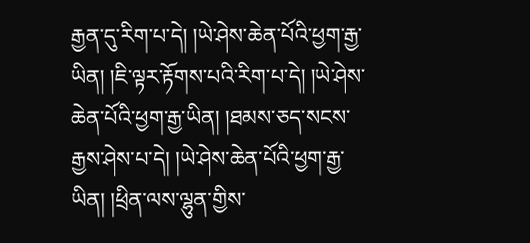རྒྱན་དུ་རིག་པ་དེ། །ཡེ་ཤེས་ཆེན་པོའི་ཕྱག་རྒྱ་ཡིན། །ཇི་ལྟར་རྟོགས་པའི་རིག་པ་དེ། །ཡེ་ཤེས་ཆེན་པོའི་ཕྱག་རྒྱ་ཡིན། །ཐམས་ཅད་སངས་རྒྱས་ཤེས་པ་དེ། །ཡེ་ཤེས་ཆེན་པོའི་ཕྱག་རྒྱ་ཡིན། །ཕྲིན་ལས་ལྷུན་གྱིས་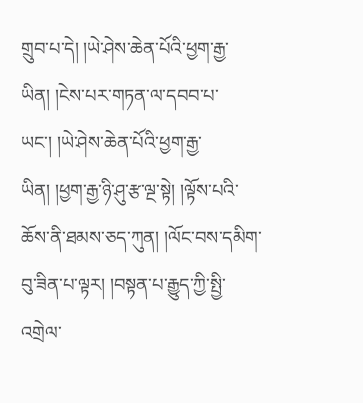གྲུབ་པ་དེ། །ཡེ་ཤེས་ཆེན་པོའི་ཕྱག་རྒྱ་ཡིན། །ངེས་པར་གཏན་ལ་དབབ་པ་ཡང་། །ཡེ་ཤེས་ཆེན་པོའི་ཕྱག་རྒྱ་ཡིན། །ཕྱག་རྒྱ་ཉི་ཤུ་རྩ་ལྔ་སྟེ། །ལྟོས་པའི་ཆོས་ནི་ཐམས་ཅད་ཀུན། །ལོང་བས་དམིག་བུ་ཟིན་པ་ལྟར། །བསྟན་པ་རྒྱུད་ཀྱི་སྤྱི་འགྲེལ་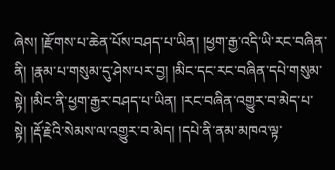ཞེས། །རྫོགས་པ་ཆེན་པོས་བཤད་པ་ཡིན། །ཕྱག་རྒྱ་འདི་ཡི་རང་བཞིན་ནི། །རྣམ་པ་གསུམ་དུ་ཤེས་པར་བྱ། །མིང་དང་རང་བཞིན་དཔེ་གསུམ་སྟེ། །མིང་ནི་ཕྱག་རྒྱར་བཤད་པ་ཡིན། །རང་བཞིན་འགྱུར་བ་མེད་པ་སྟེ། །རྡོ་རྗེའི་སེམས་ལ་འགྱུར་བ་མེད། །དཔེ་ནི་ནམ་མཁའ་ལྟ་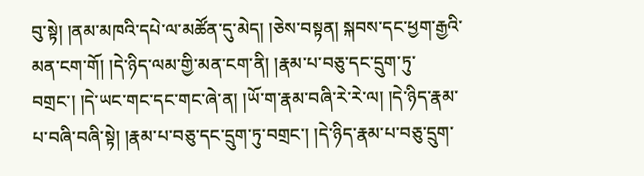བུ་སྟེ། །ནམ་མཁའི་དཔེ་ལ་མཚོན་དུ་མེད། །ཅེས་བསྟན། སྐབས་དང་ཕྱག་རྒྱའི་མན་ངག་གོ། །དེ་ཉིད་ལམ་གྱི་མན་ངག་ནི། །རྣམ་པ་བཅུ་དང་དྲུག་ཏུ་བགྲང་། །དེ་ཡང་གང་དང་གང་ཞེ་ན། །ཡོ་ག་རྣམ་བཞི་རེ་རེ་ལ། །དེ་ཉིད་རྣམ་པ་བཞི་བཞི་སྟེ། །རྣམ་པ་བཅུ་དང་དྲུག་ཏུ་བགྲང་། །དེ་ཉིད་རྣམ་པ་བཅུ་དྲུག་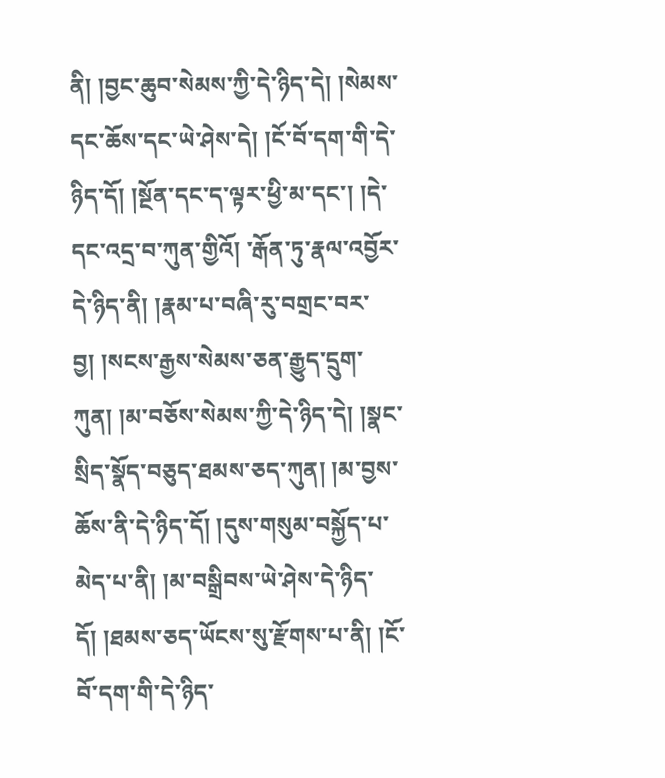ནི། །བྱང་ཆུབ་སེམས་ཀྱི་དེ་ཉིད་དེ། །སེམས་དང་ཆོས་དང་ཡེ་ཤེས་དེ། །ངོ་བོ་དག་གི་དེ་ཉིད་དོ། །སྔོན་དང་ད་ལྟར་ཕྱི་མ་དང་། །དེ་དང་འདྲ་བ་ཀུན་གྱིའོ། ་རྒོན་ཏུ་རྣལ་འབྱོར་དེ་ཉིད་ནི། །རྣམ་པ་བཞི་རུ་བགྲང་བར་བྱ། །སངས་རྒྱས་སེམས་ཅན་རྒྱུད་དྲུག་ཀུན། །མ་བཅོས་སེམས་ཀྱི་དེ་ཉིད་དེ། །སྣང་སྲིད་སྣོད་བཅུད་ཐམས་ཅད་ཀུན། །མ་བྱས་ཆོས་ནི་དེ་ཉིད་དོ། །དུས་གསུམ་བསྐྱོད་པ་མེད་པ་ནི། །མ་བསྒྲིབས་ཡེ་ཤེས་དེ་ཉིད་དོ། །ཐམས་ཅད་ཡོངས་སུ་རྫོགས་པ་ནི། །ངོ་བོ་དག་གི་དེ་ཉིད་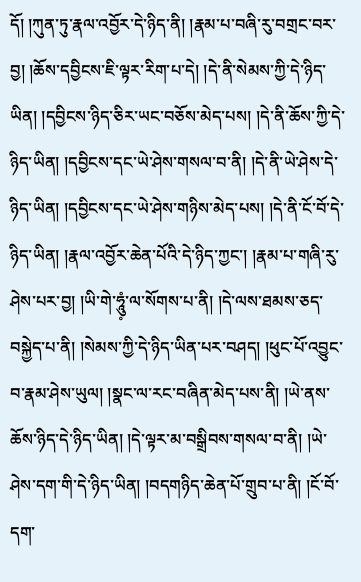དོ། །ཀུན་ཏུ་རྣལ་འབྱོར་དེ་ཉིད་ནི། །རྣམ་པ་བཞི་རུ་བགྲང་བར་བྱ། །ཆོས་དབྱིངས་ཇི་ལྟར་རིག་པ་དེ། །དེ་ནི་སེམས་ཀྱི་དེ་ཉིད་ཡིན། །དབྱིངས་ཉིད་ཅིར་ཡང་བཅོས་མེད་པས། །དེ་ནི་ཆོས་ཀྱི་དེ་ཉིད་ཡིན། །དབྱིངས་དང་ཡེ་ཤེས་གསལ་བ་ནི། །དེ་ནི་ཡེ་ཤེས་དེ་ཉིད་ཡིན། །དབྱིངས་དང་ཡེ་ཤེས་གཉིས་མེད་པས། །དེ་ནི་ངོ་བོ་དེ་ཉིད་ཡིན། །རྣལ་འབྱོར་ཆེན་པོའི་དེ་ཉིད་ཀྱང་། །རྣམ་པ་གཞི་རུ་ཤེས་པར་བྱ། །ཡི་གེ་ཧཱུཾ༷་ལ་སོགས་པ་ནི། །དེ་ལས་ཐམས་ཅད་བསྐྱེད་པ་ནི། །སེམས་ཀྱི་དེ་ཉིད་ཡིན་པར་བཤད། །ཕུང་པོ་འབྱུང་བ་རྣམ་ཤེས་ཡུལ། །སྣང་ལ་རང་བཞིན་མེད་པས་ནི། །ཡེ་ནས་ཆོས་ཉིད་དེ་ཉིད་ཡིན། །དེ་ལྟར་མ་བསྒྲིབས་གསལ་བ་ནི། །ཡེ་ཤེས་དག་གི་དེ་ཉིད་ཡིན། །བདགཉིད་ཆེན་པོ་གྲུབ་པ་ནི། །ངོ་བོ་དག་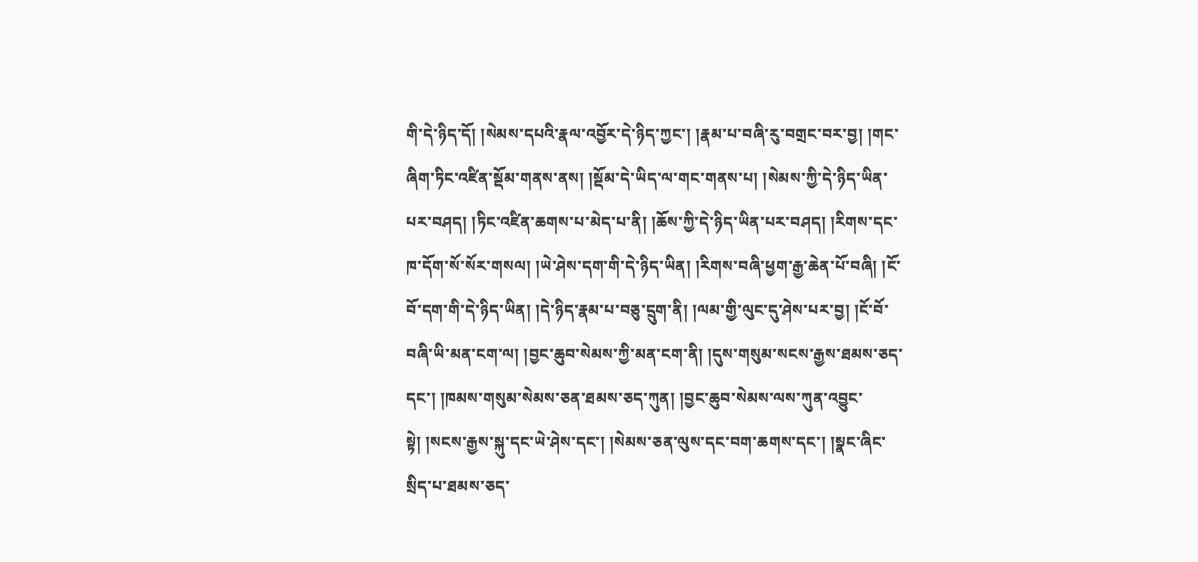གི་དེ་ཉིད་དོ། །སེམས་དཔའི་རྣལ་འབྱོར་དེ་ཉིད་ཀྱང་། །རྣམ་པ་བཞི་རུ་བགྲང་བར་བྱ། །གང་ཞིག་ཏིང་འཛིན་སྡོམ་གནས་ནས། །སྡོམ་དེ་ཡིད་ལ་གང་གནས་པ། །སེམས་ཀྱི་དེ་ཉིད་ཡིན་པར་བཤད། །ཏིང་འཛིན་ཆགས་པ་མེད་པ་ནི། །ཆོས་ཀྱི་དེ་ཉིད་ཡིན་པར་བཤད། །རིགས་དང་ཁ་དོག་སོ་སོར་གསལ། །ཡེ་ཤེས་དག་གི་དེ་ཉིད་ཡིན། །རིགས་བཞི་ཕྱག་རྒྱ་ཆེན་པོ་བཞི། །ངོ་བོ་དག་གི་དེ་ཉིད་ཡིན། །དེ་ཉིད་རྣམ་པ་བཅུ་དྲུག་ནི། །ལམ་གྱི་ལུང་དུ་ཤེས་པར་བྱ། །ངོ་བོ་བཞི་ཡི་མན་ངག་ལ། །བྱང་ཆུབ་སེམས་ཀྱི་མན་ངག་ནི། །དུས་གསུམ་སངས་རྒྱས་ཐམས་ཅད་དང་། །ཁམས་གསུམ་སེམས་ཅན་ཐམས་ཅད་ཀུན། །བྱང་ཆུབ་སེམས་ལས་ཀུན་འབྱུང་སྟེ། །སངས་རྒྱས་སྐུ་དང་ཡེ་ཤེས་དང་། །སེམས་ཅན་ལུས་དང་བག་ཆགས་དང་། །སྣང་ཞིང་སྲིད་པ་ཐམས་ཅད་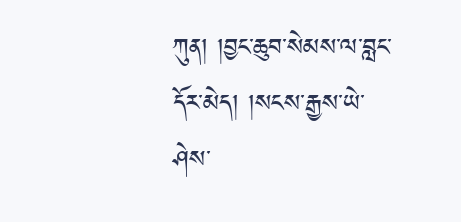ཀུན། །བྱང་ཆུབ་སེམས་ལ་བླང་དོར་མེད། །སངས་རྒྱས་ཡེ་ཤེས་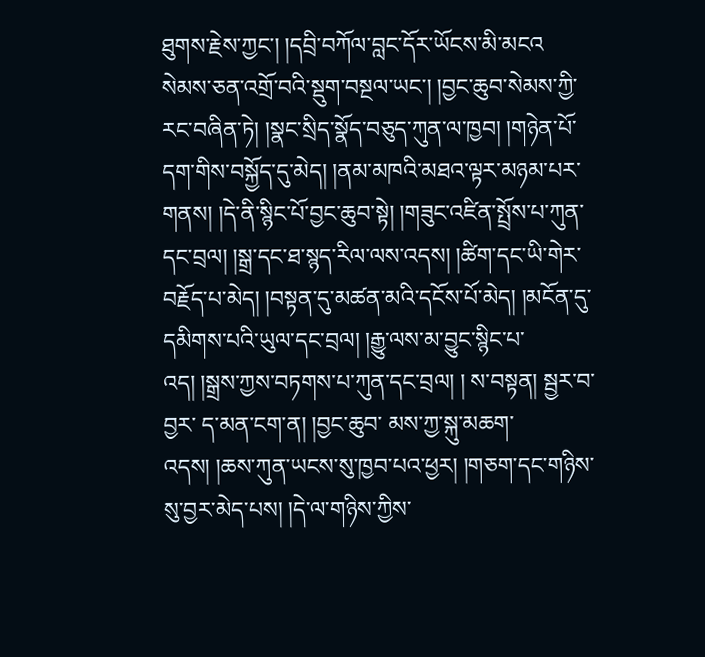ཐུགས་རྗེས་ཀྱང་། །དབྲི་བཀོལ་བླང་དོར་ཡོངས་མི་མངའ སེམས་ཅན་འགྲོ་བའི་སྡུག་བསྔལ་ཡང་། །བྱང་ཆུབ་སེམས་ཀྱི་རང་བཞིན་ཏེ། །སྣང་སྲིད་སྣོད་བཅུད་ཀུན་ལ་ཁྱབ། །གཉེན་པོ་དག་གིས་བསྐྱོད་དུ་མེད། །ནམ་མཁའི་མཐའ་ལྟར་མཉམ་པར་གནས། །དེ་ནི་སྙིང་པོ་བྱང་ཆུབ་སྟེ། །གཟུང་འཛིན་སྤྲོས་པ་ཀུན་དང་བྲལ། །སྒྲ་དང་ཐ་སྙད་རིལ་ལས་འདས། །ཚིག་དང་ཡི་གེར་བརྗོད་པ་མེད། །བསྟན་དུ་མཚན་མའི་དངོས་པོ་མེད། །མངོན་དུ་དམིགས་པའི་ཡུལ་དང་བྲལ། །རྒྱུ་ལས་མ་བྱུང་སྙིང་པ་འད། །སྒྲས་ཀྱས་བཏགས་པ་ཀུན་དང་བྲལ། ། ས་བསྟན། སྦྱར་བ་བྱར་ ད་མན་ངག་ན། །བྱང་ཆུབ་ མས་ཀྱ་སྐུ་མཆག་འདས། །ཆས་ཀུན་ཡངས་སུ་ཁྱབ་པའ་ཕྱར། །གཅག་དང་གཉིས་སུ་བྱར་མེད་པས། །དེ་ལ་གཉིས་ཀྱིས་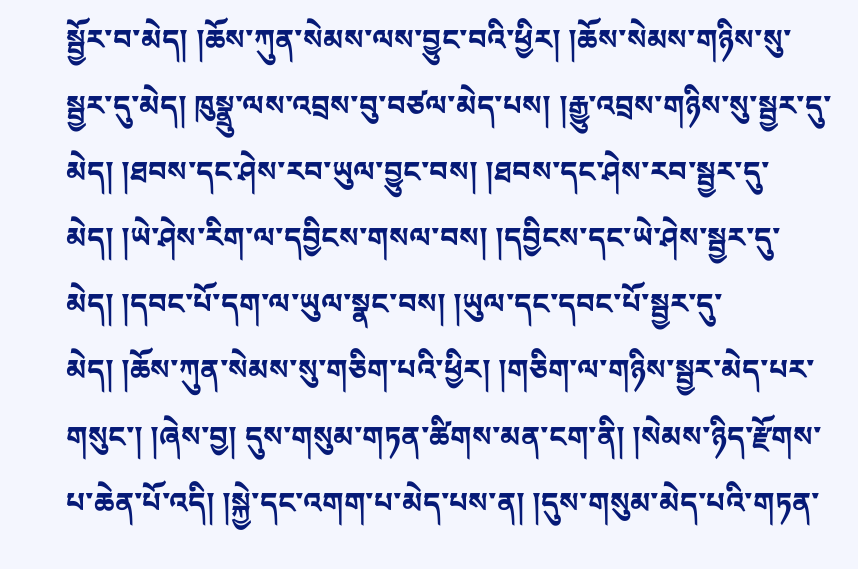སྦྱོར་བ་མེད། །ཆོས་ཀུན་སེམས་ལས་བྱུང་བའི་ཕྱིར། །ཆོས་སེམས་གཉིས་སུ་སྦྱར་དུ་མེད། ཁུསྣྲུ་ལས་འབྲས་བུ་བཙལ་མེད་པས། །རྒྱུ་འབྲས་གཉིས་སུ་སྦྱར་དུ་མེད། །ཐབས་དང་ཤེས་རབ་ཡུལ་བྱུང་བས། །ཐབས་དང་ཤེས་རབ་སྦྱར་དུ་མེད། །ཡེ་ཤེས་རིག་ལ་དབྱིངས་གསལ་བས། །དབྱིངས་དང་ཡེ་ཤེས་སྦྱར་དུ་མེད། །དབང་པོ་དག་ལ་ཡུལ་སྣང་བས། །ཡུལ་དང་དབང་པོ་སྦྱར་དུ་མེད། །ཆོས་ཀུན་སེམས་སུ་གཅིག་པའི་ཕྱིར། །གཅིག་ལ་གཉིས་སྦྱར་མེད་པར་གསུང་། །ཞེས་བྱ། དུས་གསུམ་གཏན་ཚིགས་མན་ངག་ནི། །སེམས་ཉིད་རྫོགས་པ་ཆེན་པོ་འདི། །སྐྱེ་དང་འགག་པ་མེད་པས་ན། །དུས་གསུམ་མེད་པའི་གཏན་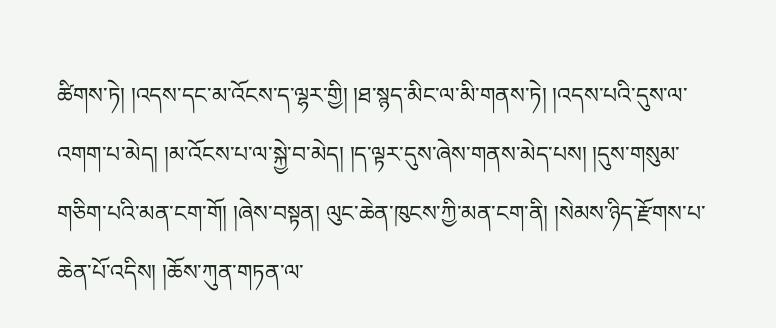ཚིགས་ཏེ། །འདས་དང་མ་འོངས་ད་ལྷར་གྱི། །ཐ་སྙད་མིང་ལ་མི་གནས་ཏེ། །འདས་པའི་དུས་ལ་འགག་པ་མེད། །མ་འོངས་པ་ལ་སྐྱེ་བ་མེད། །ད་ལྟར་དུས་ཞེས་གནས་མེད་པས། །དུས་གསུམ་གཅིག་པའི་མན་ངག་གོ། །ཞེས་བསྟན། ལུང་ཆེན་ཁུངས་ཀྱི་མན་ངག་ནི། །སེམས་ཉིད་རྫོགས་པ་ཆེན་པོ་འདིས། །ཆོས་ཀུན་གཏན་ལ་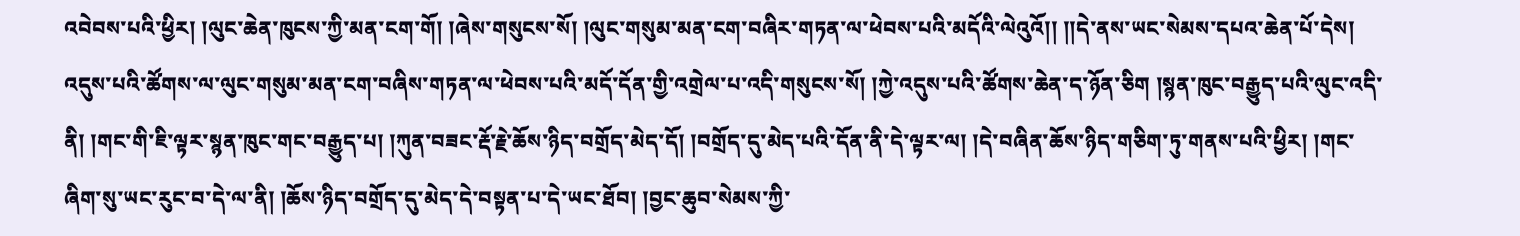འབེབས་པའི་ཕྱིར། །ལུང་ཆེན་ཁུངས་ཀྱི་མན་ངག་གོ། །ཞེས་གསུངས་སོ། །ལུང་གསུམ་མན་ངག་བཞིར་གཏན་ལ་ཕེབས་པའི་མདོའི་ལེའུའོ།། །།དེ་ནས་ཡང་སེམས་དཔའ་ཆེན་པོ་དེས། འདུས་པའི་ཚོགས་ལ་ལུང་གསུམ་མན་ངག་བཞིས་གཏན་ལ་ཕེབས་པའི་མདོ་དོན་གྱི་འགྲེལ་པ་འདི་གསུངས་སོ། །ཀྱེ་འདུས་པའི་ཚོགས་ཆེན་ད་ཉོན་ཅིག །སྙན་ཁུང་བརྒྱུད་པའི་ལུང་འདི་ནི། །གང་གི་ཇི་ལྟར་སྙན་ཁུང་གང་བརྒྱུད་པ། །ཀུན་བཟང་རྡོ་རྗེ་ཆོས་ཉིད་བགྲོད་མེད་དོ། །བགྲོད་དུ་མེད་པའི་དོན་ནི་དེ་ལྟར་ལ། །དེ་བཞིན་ཆོས་ཉིད་གཅིག་ཏུ་གནས་པའི་ཕྱིར། །གང་ཞིག་སུ་ཡང་རུང་བ་དེ་ལ་ནི། །ཆོས་ཉིད་བགྲོད་དུ་མེད་དེ་བསྟན་པ་དེ་ཡང་ཐོབ། །བྱང་ཆུབ་སེམས་ཀྱི་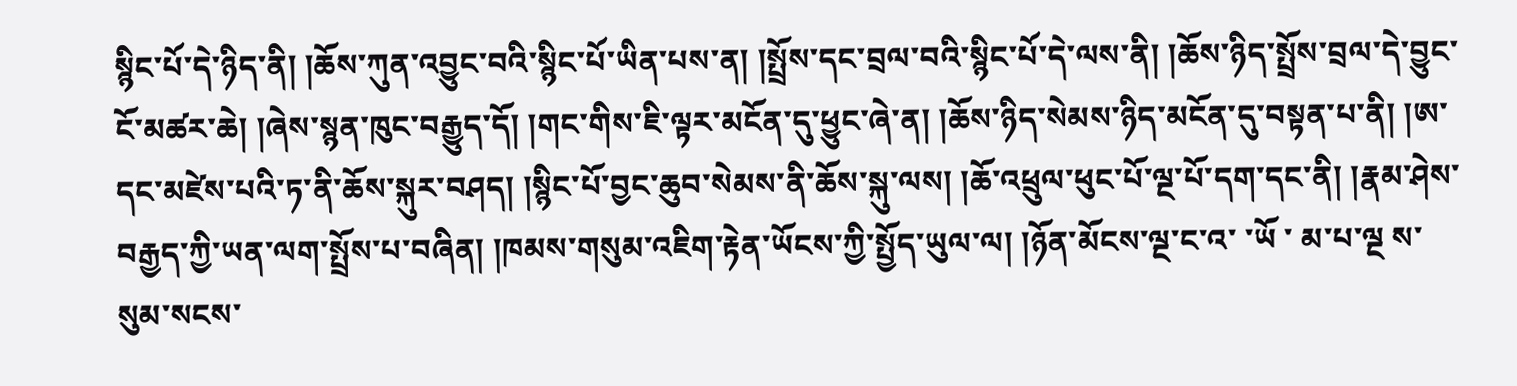སྙིང་པོ་དེ་ཉིད་ནི། །ཆོས་ཀུན་འབྱུང་བའི་སྙིང་པོ་ཡིན་པས་ན། །སྤྲོས་དང་བྲལ་བའི་སྙིང་པོ་དེ་ལས་ནི། །ཆོས་ཉིད་སྤྲོས་བྲལ་དེ་བྱུང་ངོ་མཚར་ཆེ། །ཞེས་སྙན་ཁུང་བརྒྱུད་དོ། །གང་གིས་ཇི་ལྟར་མངོན་དུ་ཕྱུང་ཞེ་ན། །ཆོས་ཉིད་སེམས་ཉིད་མངོན་དུ་བསྟན་པ་ནི། །ཨ་དང་མཛེས་པའི་ཏ་ནི་ཆོས་སྐུར་བཤད། །སྙིང་པོ་བྱང་ཆུབ་སེམས་ནི་ཆོས་སྐུ་ལས། །ཆོ་འཕྲུལ་ཕུང་པོ་ལྔ་པོ་དག་དང་ནི། །རྣམ་ཤེས་བརྒྱད་ཀྱི་ཡན་ལག་སྤྲོས་པ་བཞིན། །ཁམས་གསུམ་འཇིག་རྟེན་ཡོངས་ཀྱི་སྤྱོད་ཡུལ་ལ། །ཉོན་མོངས་ལྔ་ང་འ་ ་ཡོ ་ མ་པ་ལྔ ས་ སུམ་སངས་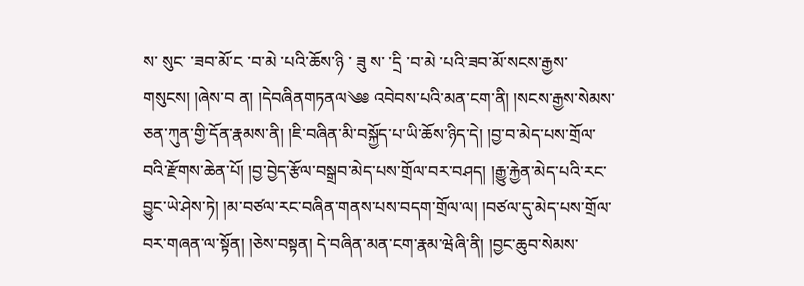ས་ སུང་ ་ཟབ་མོ་ང ་བ་མེ ་པའི་ཆོས་ཉི ་ ཟུ ས་ ་དྲི ་བ་མེ ་པའི་ཟབ་མོ་སངས་རྒྱས་གསུངས། །ཞེས་བ ན། །དེབཞིནགཏནལ༄༅ འབེབས་པའི་མན་ངག་ནི། །སངས་རྒྱས་སེམས་ཅན་ཀུན་གྱི་དོན་རྣམས་ནི། །ཇི་བཞིན་མི་བསྐྱོད་པ་ཡི་ཆོས་ཉིད་དེ། །བྱ་བ་མེད་པས་གྲོལ་བའི་རྫོགས་ཆེན་པོ། །བྱ་བྱེད་རྩོལ་བསྒྲབ་མེད་པས་གྲོལ་བར་བཤད། །རྒྱུ་རྐྱེན་མེད་པའི་རང་བྱུང་ཡེ་ཤེས་ཏེ། །མ་བཙལ་རང་བཞིན་གནས་པས་བདག་གྲོལ་ལ། །བཙལ་དུ་མེད་པས་གྲོལ་བར་གཞན་ལ་སྟོན། །ཅེས་བསྟན། དེ་བཞིན་མན་ངག་རྣམ་ཝེཞི་ནི། །བྱང་ཆུབ་སེམས་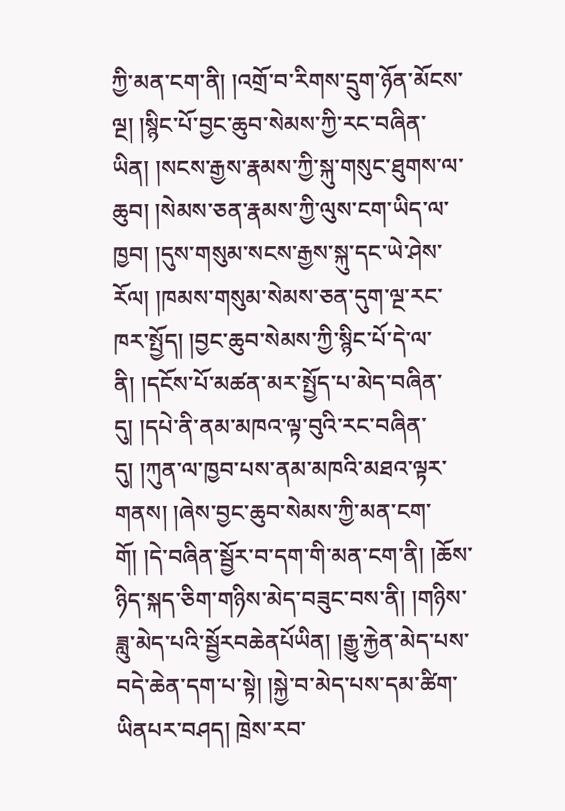ཀྱི་མན་ངག་ནི། །འགྲོ་བ་རིགས་དྲུག་ཉོན་མོངས་ལྔ། །སྙིང་པོ་བྱང་ཆུབ་སེམས་ཀྱི་རང་བཞིན་ཡིན། །སངས་རྒྱས་རྣམས་ཀྱི་སྐུ་གསུང་ཐུགས་ལ་ཆུབ། །སེམས་ཅན་རྣམས་ཀྱི་ལུས་ངག་ཡིད་ལ་ཁྱབ། །དུས་གསུམ་སངས་རྒྱས་སྐུ་དང་ཡེ་ཤེས་རོལ། །ཁམས་གསུམ་སེམས་ཅན་དུག་ལྔ་རང་ཁར་སྤྱོད། །བྱང་ཆུབ་སེམས་ཀྱི་སྙིང་པོ་དེ་ལ་ནི། །དངོས་པོ་མཚན་མར་སྤྱོད་པ་མེད་བཞིན་དུ། །དཔེ་ནི་ནམ་མཁའ་ལྟ་བུའི་རང་བཞིན་དུ། །ཀུན་ལ་ཁྱབ་པས་ནམ་མཁའི་མཐའ་ལྟར་གནས། །ཞེས་བྱང་ཆུབ་སེམས་ཀྱི་མན་ངག་གོ། །དེ་བཞིན་སྦྱོར་བ་དག་གི་མན་ངག་ནི། །ཆོས་ཉིད་སྐད་ཅིག་གཉིས་མེད་བཟུང་བས་ནི། །གཉིས་ཟླུ་མེད་པའི་སྦྱོརབཆེནཔོཡིན། །རྒྱུ་རྐྱེན་མེད་པས་བདེ་ཆེན་དག་པ་སྟེ། །སྐྱེ་བ་མེད་པས་དམ་ཚིག་ཡིནཔར་བཤད། ཁྲེས་རབ་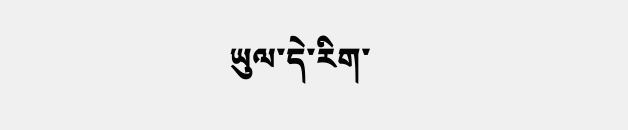ཡུལ་དེ་རིག་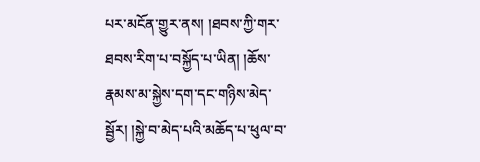པར་མངོན་གྱུར་ནས། །ཐབས་ཀྱི་གར་ཐབས་རིག་པ་བསྐྱོད་པ་ཡིན། །ཆོས་རྣམས་མ་སྐྱེས་དག་དང་གཉིས་མེད་སྦྱོར། །སྐྱེ་བ་མེད་པའི་མཆོད་པ་ཕུལ་བ་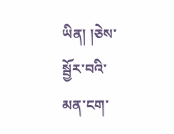ཡིན། །ཅེས་སྦྱོར་བའི་མན་ངག་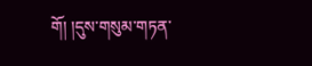གོ། །དུས་གསུམ་གཏན་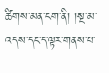ཚིགས་མན་ངག་ནི། །སྔ་མ་འདས་དང་ད་ལྟར་གནས་པ་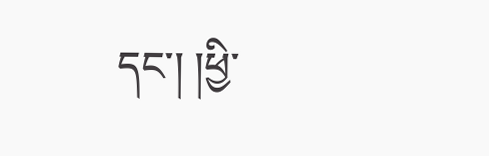དང་། །ཕྱི་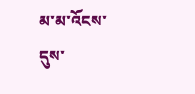མ་མ་འོངས་དུས་